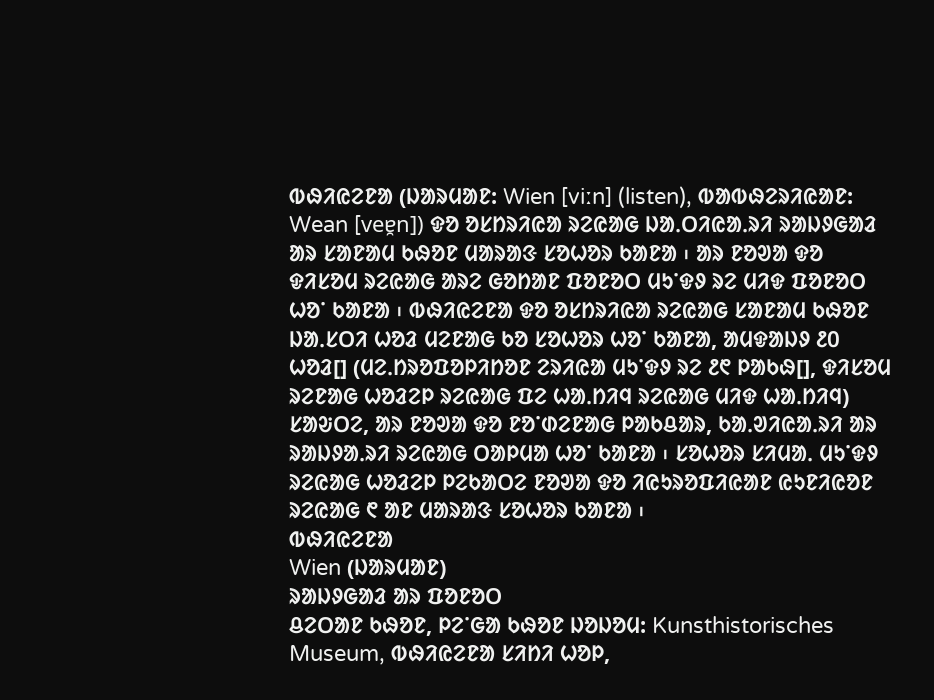ᱵᱷᱤᱭᱮᱱᱟ (ᱡᱟᱨᱢᱟᱱ: Wien [viːn] (listen), ᱵᱟᱵᱷᱮᱨᱤᱭᱟᱱ: Wean [veɐ̯n]) ᱫᱚ ᱚᱥᱴᱨᱤᱭᱟ ᱨᱮᱭᱟᱜ ᱡᱟᱹᱛᱤᱭᱟᱹᱨᱤ ᱨᱟᱡᱽᱜᱟᱲ ᱟᱨ ᱥᱟᱱᱟᱢ ᱠᱷᱚᱱ ᱢᱟᱨᱟᱝ ᱥᱚᱦᱚᱨ ᱠᱟᱱᱟ ᱾ ᱟᱨ ᱱᱚᱣᱟ ᱫᱚ ᱫᱤᱥᱚᱢ ᱨᱮᱭᱟᱜ ᱟᱨᱮ ᱜᱚᱴᱟᱱ ᱯᱚᱱᱚᱛ ᱢᱩᱸᱫᱽ ᱨᱮ ᱢᱤᱫ ᱯᱚᱱᱚᱛ ᱦᱚᱸ ᱠᱟᱱᱟ ᱾ ᱵᱷᱤᱭᱮᱱᱟ ᱫᱚ ᱚᱥᱴᱨᱤᱭᱟ ᱨᱮᱭᱟᱜ ᱥᱟᱱᱟᱢ ᱠᱷᱚᱱ ᱡᱟᱹᱥᱛᱤ ᱦᱚᱲ ᱢᱮᱱᱟᱜ ᱠᱚ ᱥᱚᱦᱚᱨ ᱦᱚᱸ ᱠᱟᱱᱟ, ᱟᱢᱫᱟᱡᱽ ᱒᱐ ᱦᱚᱲ[] (ᱢᱮᱹᱴᱨᱚᱯᱚᱞᱤᱴᱚᱱ ᱮᱨᱤᱭᱟ ᱢᱩᱸᱫᱽ ᱨᱮ ᱒᱖ ᱞᱟᱠᱷ[], ᱫᱤᱥᱚᱢ ᱨᱮᱱᱟᱜ ᱦᱚᱲᱮᱞ ᱨᱮᱭᱟᱜ ᱯᱮ ᱦᱟᱹᱴᱤᱧ ᱨᱮᱭᱟᱜ ᱢᱤᱫ ᱦᱟᱹᱴᱤᱧ) ᱥᱟᱶᱛᱮ, ᱟᱨ ᱱᱚᱣᱟ ᱫᱚ ᱱᱚᱸᱰᱮᱱᱟᱜ ᱞᱟᱠᱪᱟᱨ, ᱠᱟᱹᱣᱤᱭᱟᱹᱨᱤ ᱟᱨ ᱨᱟᱡᱽᱟᱹᱨᱤ ᱨᱮᱭᱟᱜ ᱛᱟᱞᱢᱟ ᱦᱚᱸ ᱠᱟᱱᱟ ᱾ ᱥᱚᱦᱚᱨ ᱥᱤᱢᱟᱹ ᱢᱩᱸᱫᱽ ᱨᱮᱭᱟᱜ ᱦᱚᱲᱮᱞ ᱞᱮᱠᱟᱛᱮ ᱱᱚᱣᱟ ᱫᱚ ᱤᱭᱩᱨᱚᱯᱤᱭᱟᱱ ᱭᱩᱱᱤᱭᱚᱱ ᱨᱮᱭᱟᱜ ᱖ ᱟᱱ ᱢᱟᱨᱟᱝ ᱥᱚᱦᱚᱨ ᱠᱟᱱᱟ ᱾
ᱵᱷᱤᱭᱮᱱᱟ
Wien (ᱡᱟᱨᱢᱟᱱ)
ᱨᱟᱡᱽᱜᱟᱲ ᱟᱨ ᱯᱚᱱᱚᱛ
ᱪᱮᱛᱟᱱ ᱠᱷᱚᱱ, ᱞᱮᱸᱜᱟ ᱠᱷᱚᱱ ᱡᱚᱡᱚᱢ: Kunsthistorisches Museum, ᱵᱷᱤᱭᱮᱱᱟ ᱥᱤᱴᱤ ᱦᱚᱞ,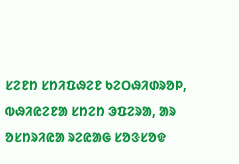ᱥᱮᱱᱴ ᱥᱴᱤᱯᱷᱮᱱ ᱠᱮᱛᱷᱤᱰᱨᱚᱞ, ᱵᱷᱤᱭᱮᱱᱟ ᱥᱴᱮᱴ ᱳᱯᱮᱨᱟ, ᱟᱨ ᱚᱥᱴᱨᱤᱭᱟ ᱨᱮᱭᱟᱜ ᱥᱚᱝᱥᱚᱫ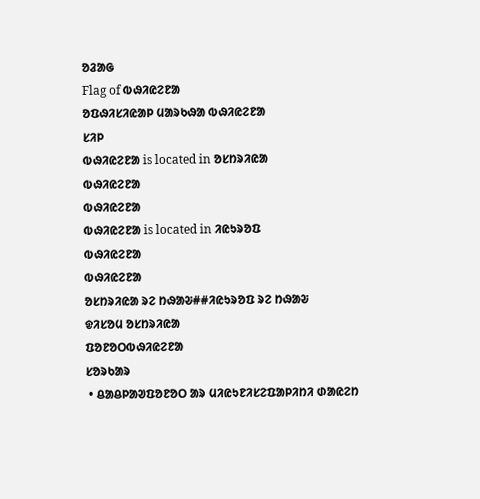ᱚᱲᱟᱜ
Flag of ᱵᱷᱤᱭᱮᱱᱟ
ᱚᱯᱷᱤᱥᱤᱭᱟᱞ ᱢᱟᱨᱠᱷᱟ ᱵᱷᱤᱭᱮᱱᱟ
ᱥᱤᱞ
ᱵᱷᱤᱭᱮᱱᱟ is located in ᱚᱥᱴᱨᱤᱭᱟ
ᱵᱷᱤᱭᱮᱱᱟ
ᱵᱷᱤᱭᱮᱱᱟ
ᱵᱷᱤᱭᱮᱱᱟ is located in ᱤᱭᱩᱨᱚᱯ
ᱵᱷᱤᱭᱮᱱᱟ
ᱵᱷᱤᱭᱮᱱᱟ
ᱚᱥᱴᱨᱤᱭᱟ ᱨᱮ ᱴᱷᱟᱶ##ᱤᱭᱩᱨᱚᱯ ᱨᱮ ᱴᱷᱟᱶ
ᱫᱤᱥᱚᱢ ᱚᱥᱴᱨᱤᱭᱟ
ᱯᱚᱱᱚᱛᱵᱷᱤᱭᱮᱱᱟ
ᱥᱚᱨᱠᱟᱨ
 • ᱪᱟᱪᱞᱟᱣᱯᱚᱱᱚᱛ ᱟᱨ ᱢᱤᱭᱩᱱᱤᱥᱮᱯᱟᱞᱤᱴᱤ ᱰᱟᱭᱮᱴ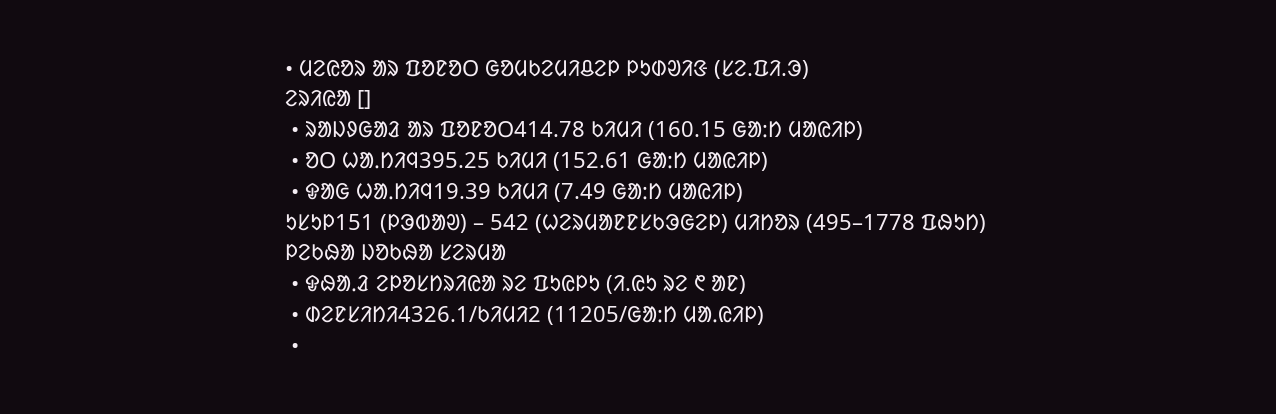• ᱢᱮᱭᱚᱨ ᱟᱨ ᱯᱚᱱᱚᱛ ᱜᱚᱢᱠᱮᱢᱤᱪᱮᱞ ᱞᱩᱰᱣᱤᱝ (ᱥᱮ.ᱯᱤ.ᱳ)
ᱮᱨᱤᱭᱟ []
 • ᱨᱟᱡᱽᱜᱟᱲ ᱟᱨ ᱯᱚᱱᱚᱛ414.78 ᱠᱤᱢᱤ (160.15 ᱜᱟᱺᱴ ᱢᱟᱭᱤᱞ)
 • ᱚᱛ ᱦᱟᱹᱴᱤᱧ395.25 ᱠᱤᱢᱤ (152.61 ᱜᱟᱺᱴ ᱢᱟᱭᱤᱞ)
 • ᱫᱟᱜ ᱦᱟᱹᱴᱤᱧ19.39 ᱠᱤᱢᱤ (7.49 ᱜᱟᱺᱴ ᱢᱟᱭᱤᱞ)
ᱩᱥᱩᱞ151 (ᱞᱳᱵᱟᱣ) – 542 (ᱦᱮᱨᱢᱟᱱᱱᱥᱠᱳᱜᱮᱞ) ᱢᱤᱴᱚᱨ (495–1778 ᱯᱷᱩᱴ)
ᱞᱮᱠᱷᱟ ᱡᱚᱠᱷᱟ ᱥᱮᱨᱢᱟ
 • ᱫᱷᱟᱹᱲ ᱮᱞᱚᱥᱴᱨᱤᱭᱟ ᱨᱮ ᱯᱩᱭᱞᱩ (ᱤ.ᱭᱩ ᱨᱮ ᱖ ᱟᱱ)
 • ᱰᱮᱱᱥᱤᱴᱤ4326.1/ᱠᱤᱢᱤ2 (11205/ᱜᱟᱺᱴ ᱢᱟᱹᱭᱤᱞ)
 •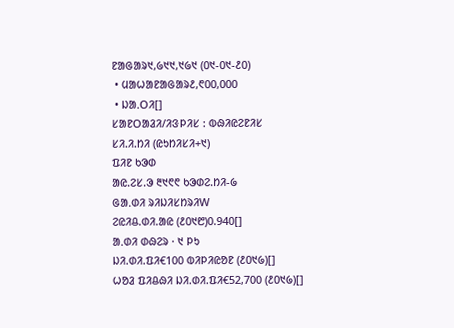ᱱᱟᱜᱟᱨ᱑,᱙᱑᱑,᱑᱙᱑ (᱐᱑-᱐᱑-᱒᱐)
 • ᱢᱟᱦᱟᱱᱟᱜᱟᱨ᱒,᱖᱐᱐,᱐᱐᱐
 • ᱡᱟᱹᱛᱤ[]
ᱥᱟᱱᱛᱟᱲᱤ/ᱤᱝᱞᱤᱥ : ᱵᱷᱤᱭᱮᱱᱤᱥ
ᱥᱤ.ᱤ.ᱴᱤ (ᱭᱩᱴᱤᱥᱤ+᱑)
ᱯᱤᱱ ᱠᱳᱰ
ᱟᱭ.ᱮᱥ.ᱳ ᱓᱑᱖᱖ ᱠᱳᱰᱮ.ᱴᱤ-᱙
ᱜᱟᱹᱰᱤ ᱨᱤᱡᱤᱥᱴᱨᱤW
ᱮᱭᱤᱪ.ᱰᱤ.ᱟᱭ (᱒᱐᱑᱘)0.940[]
ᱟᱹᱰᱤ ᱰᱷᱮᱨ · ᱑ ᱞᱩ
ᱡᱤ.ᱰᱤ.ᱯᱤ€100 ᱵᱤᱞᱤᱭᱚᱱ (᱒᱐᱑᱙)[]
ᱦᱚᱲ ᱯᱤᱪᱷᱤ ᱡᱤ.ᱰᱤ.ᱯᱤ€52,700 (᱒᱐᱑᱙)[]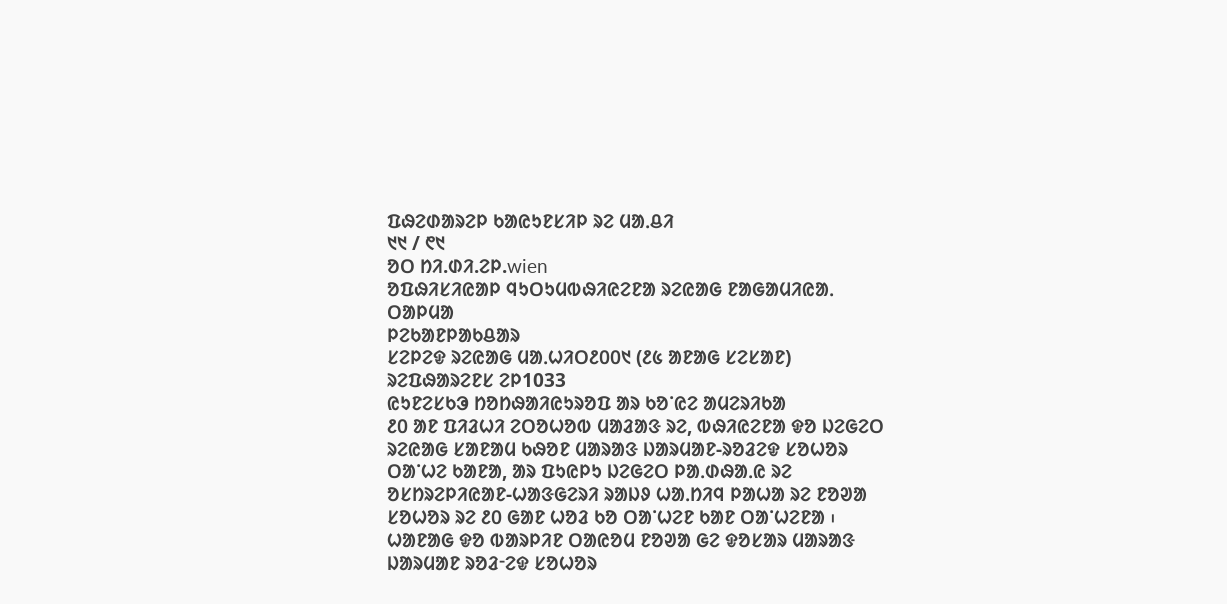ᱯᱷᱮᱰᱟᱨᱮᱞ ᱠᱟᱭᱩᱱᱥᱤᱞ ᱨᱮ ᱢᱟᱹᱪᱤ
᱑᱑ / ᱖᱑
ᱚᱛ ᱴᱤ.ᱰᱤ.ᱮᱞ.wien
ᱚᱯᱷᱤᱥᱤᱭᱟᱞ ᱧᱩᱛᱩᱢᱵᱷᱤᱭᱮᱱᱟ ᱨᱮᱭᱟᱜ ᱱᱟᱜᱟᱢᱤᱭᱟᱹ ᱛᱟᱞᱢᱟ
ᱞᱮᱠᱟᱱᱞᱟᱠᱪᱟᱨ
ᱥᱮᱞᱮᱫ ᱨᱮᱭᱟᱜ ᱢᱟᱹᱦᱤᱛ᱒᱐᱐᱑ (᱒᱕ ᱟᱱᱟᱜ ᱥᱮᱥᱟᱱ)
ᱨᱮᱯᱷᱟᱨᱮᱱᱥ ᱮᱞ1033
ᱭᱩᱱᱮᱥᱠᱳ ᱴᱚᱴᱷᱟᱤᱭᱩᱨᱚᱯ ᱟᱨ ᱠᱚᱸᱭᱮ ᱟᱢᱮᱨᱤᱠᱟ
᱒᱐ ᱟᱱ ᱯᱤᱲᱦᱤ ᱮᱛᱚᱦᱚᱵ ᱢᱟᱲᱟᱝ ᱨᱮ, ᱵᱷᱤᱭᱮᱱᱟ ᱫᱚ ᱡᱮᱜᱮᱛ ᱨᱮᱭᱟᱜ ᱥᱟᱱᱟᱢ ᱠᱷᱚᱱ ᱢᱟᱨᱟᱝ ᱡᱟᱨᱢᱟᱱ-ᱨᱚᱲᱮᱫ ᱥᱚᱦᱚᱨ ᱛᱟᱸᱦᱮ ᱠᱟᱱᱟ, ᱟᱨ ᱯᱩᱭᱞᱩ ᱡᱮᱜᱮᱛ ᱞᱟᱹᱰᱷᱟᱹᱭ ᱨᱮ ᱚᱥᱴᱨᱮᱞᱤᱭᱟᱱ-ᱦᱟᱝᱜᱮᱨᱤ ᱨᱟᱡᱽ ᱦᱟᱹᱴᱤᱧ ᱞᱟᱦᱟ ᱨᱮ ᱱᱚᱣᱟ ᱥᱚᱦᱚᱨ ᱨᱮ ᱒᱐ ᱜᱟᱱ ᱦᱚᱲ ᱠᱚ ᱛᱟᱸᱦᱮᱱ ᱠᱟᱱ ᱛᱟᱸᱦᱮᱱᱟ ᱾ ᱦᱟᱱᱟᱜ ᱫᱚ ᱵᱟᱨᱞᱤᱱ ᱛᱟᱭᱚᱢ ᱱᱚᱣᱟ ᱜᱮ ᱫᱚᱥᱟᱨ ᱢᱟᱨᱟᱝ ᱡᱟᱨᱢᱟᱱ ᱨᱚᱲᱼᱮᱫ ᱥᱚᱦᱚᱨ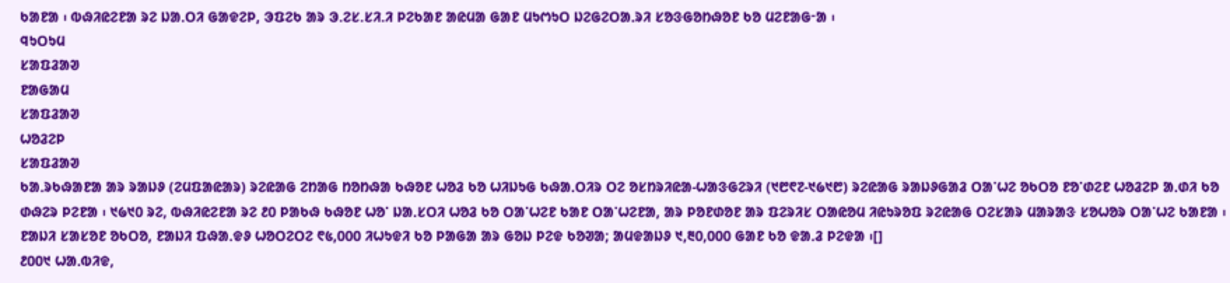ᱠᱟᱱᱟ ᱾ ᱵᱷᱤᱭᱮᱱᱟ ᱨᱮ ᱡᱟᱹᱛᱤ ᱜᱟᱫᱮᱞ, ᱳᱯᱮᱠ ᱟᱨ ᱳ.ᱮᱥ.ᱥᱤ.ᱤ ᱞᱮᱠᱟᱱ ᱟᱭᱢᱟ ᱜᱟᱱ ᱢᱩᱬᱩᱛ ᱡᱮᱜᱮᱛᱟᱹᱨᱤ ᱥᱚᱝᱜᱚᱴᱷᱚᱱ ᱠᱚ ᱢᱮᱱᱟᱜᱼᱟ ᱾
ᱧᱩᱛᱩᱢ
ᱥᱟᱯᱲᱟᱣ
ᱱᱟᱜᱟᱢ
ᱥᱟᱯᱲᱟᱣ
ᱦᱚᱲᱮᱞ
ᱥᱟᱯᱲᱟᱣ
ᱠᱟᱹᱨᱠᱷᱟᱱᱟ ᱟᱨ ᱨᱟᱡᱽ (ᱮᱢᱯᱟᱭᱟᱨ) ᱨᱮᱭᱟᱜ ᱮᱴᱟᱜ ᱴᱚᱴᱷᱟ ᱠᱷᱚᱱ ᱦᱚᱲ ᱠᱚ ᱦᱤᱡᱩᱜ ᱠᱷᱟᱹᱛᱤᱨ ᱛᱮ ᱚᱥᱴᱨᱤᱭᱟ-ᱦᱟᱝᱜᱮᱨᱤ (᱑᱘᱖᱗-᱑᱙᱑᱘) ᱨᱮᱭᱟᱜ ᱨᱟᱡᱽᱜᱟᱲ ᱛᱟᱸᱦᱮ ᱚᱠᱛᱚ ᱱᱚᱸᱰᱮᱱ ᱦᱚᱲᱮᱞ ᱟᱹᱰᱤ ᱠᱚ ᱰᱷᱮᱨ ᱞᱮᱱᱟ ᱾ ᱑᱙᱑᱐ ᱨᱮ, ᱵᱷᱤᱭᱮᱱᱟ ᱨᱮ ᱒᱐ ᱞᱟᱠᱷ ᱠᱷᱚᱱ ᱦᱚᱸ ᱡᱟᱹᱥᱛᱤ ᱦᱚᱲ ᱠᱚ ᱛᱟᱸᱦᱮᱱ ᱠᱟᱱ ᱛᱟᱸᱦᱮᱱᱟ, ᱟᱨ ᱞᱚᱱᱰᱚᱱ ᱟᱨ ᱯᱮᱨᱤᱥ ᱛᱟᱭᱚᱢ ᱤᱭᱩᱨᱚᱯ ᱨᱮᱭᱟᱜ ᱛᱮᱥᱟᱨ ᱢᱟᱨᱟᱝ ᱥᱚᱦᱚᱨ ᱛᱟᱸᱦᱮ ᱠᱟᱱᱟ ᱾
ᱱᱟᱡᱤ ᱥᱟᱥᱚᱱ ᱚᱠᱛᱚ, ᱱᱟᱡᱤ ᱯᱷᱟᱹᱫᱽ ᱦᱚᱛᱮᱛᱮ ᱖᱕,᱐᱐᱐ ᱤᱦᱩᱫᱤ ᱠᱚ ᱞᱟᱜᱟ ᱟᱨ ᱜᱚᱡ ᱞᱮᱫ ᱠᱚᱣᱟ; ᱟᱢᱫᱟᱡᱽ ᱑,᱓᱐,᱐᱐᱐ ᱜᱟᱱ ᱠᱚ ᱫᱟᱹᱲ ᱞᱮᱫᱟ ᱾[]
᱒᱐᱐᱑ ᱦᱟᱹᱵᱤᱫ,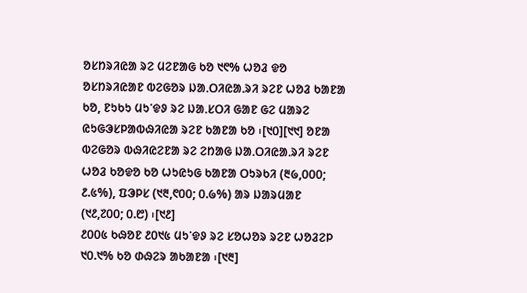ᱚᱥᱴᱨᱤᱭᱟ ᱨᱮ ᱢᱮᱱᱟᱜ ᱠᱚ ᱑᱖% ᱦᱚᱲ ᱫᱚ ᱚᱥᱴᱨᱤᱭᱟᱱ ᱵᱮᱜᱚᱨ ᱡᱟᱹᱛᱤᱭᱟᱹᱨᱤ ᱨᱮᱱ ᱦᱚᱲ ᱠᱟᱱᱟ ᱠᱚ, ᱱᱩᱠᱩ ᱢᱩᱸᱫᱽ ᱨᱮ ᱡᱟᱹᱥᱛᱤ ᱜᱟᱱ ᱜᱮ ᱢᱟᱨᱮ ᱭᱩᱜᱳᱥᱞᱟᱵᱷᱤᱭᱟ ᱨᱮᱱ ᱠᱟᱱᱟ ᱠᱚ ᱾[᱑᱐][᱑᱑] ᱚᱱᱟ ᱵᱮᱜᱚᱨ ᱵᱷᱤᱭᱮᱱᱟ ᱨᱮ ᱮᱴᱟᱜ ᱡᱟᱹᱛᱤᱭᱟᱹᱨᱤ ᱨᱮᱱ ᱦᱚᱲ ᱠᱚᱫᱚ ᱠᱚ ᱦᱩᱭᱩᱜ ᱠᱟᱱᱟ ᱛᱩᱨᱠᱤ (᱓᱙,᱐᱐᱐; ᱒.᱕%), ᱯᱳᱞᱥ (᱑᱓,᱖᱐᱐; ᱐.᱙%) ᱟᱨ ᱡᱟᱨᱢᱟᱱ (᱑᱒,᱗᱐᱐; ᱐.᱘) ᱾[᱑᱒]
᱒᱐᱐᱕ ᱠᱷᱚᱱ ᱒᱐᱑᱕ ᱢᱩᱸᱫᱽ ᱨᱮ ᱥᱚᱦᱚᱨ ᱨᱮᱱ ᱦᱚᱲᱮᱞ ᱑᱐.᱑% ᱠᱚ ᱰᱷᱮᱨ ᱟᱠᱟᱱᱟ ᱾[᱑᱓]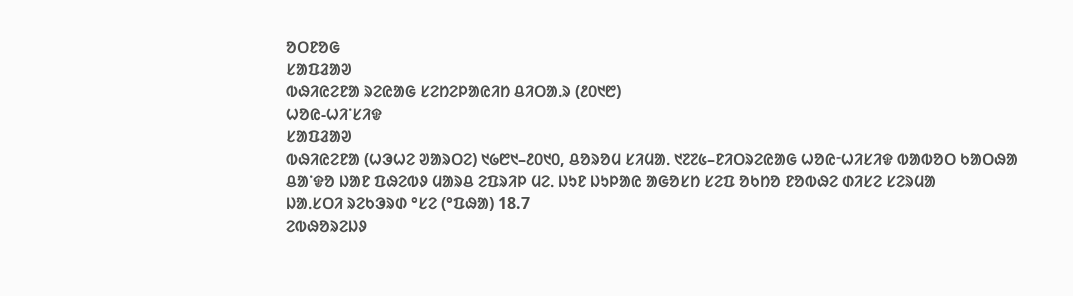ᱚᱛᱱᱚᱜ
ᱥᱟᱯᱲᱟᱣ
ᱵᱷᱤᱭᱮᱱᱟ ᱨᱮᱭᱟᱜ ᱥᱮᱴᱮᱞᱟᱭᱤᱴ ᱪᱤᱛᱟᱹᱨ (᱒᱐᱑᱘)
ᱦᱚᱭ-ᱦᱤᱸᱥᱤᱫ
ᱥᱟᱯᱲᱟᱣ
ᱵᱷᱤᱭᱮᱱᱟ (ᱦᱳᱦᱮ ᱣᱟᱨᱛᱮ) ᱑᱙᱘᱑–᱒᱐᱑᱐, ᱪᱚᱨᱚᱢ ᱥᱤᱢᱟᱹ ᱑᱗᱗᱕–ᱱᱤᱛᱨᱮᱭᱟᱜ ᱦᱚᱭᱼᱦᱤᱥᱤᱫ ᱵᱟᱵᱚᱛ ᱠᱟᱛᱷᱟ
ᱪᱟᱸᱫᱚ ᱡᱟᱱ ᱯᱷᱮᱵᱽ ᱢᱟᱨᱪ ᱮᱯᱨᱤᱞ ᱢᱮᱹ ᱡᱩᱱ ᱡᱩᱞᱟᱭ ᱟᱜᱚᱥᱴ ᱥᱮᱯ ᱚᱠᱴᱚ ᱱᱚᱵᱷᱮ ᱰᱤᱥᱮ ᱥᱮᱨᱢᱟ
ᱡᱟᱹᱥᱛᱤ ᱨᱮᱠᱳᱨᱰ °ᱥᱮ (°ᱯᱷᱟ) 18.7
ᱮᱵᱷᱚᱨᱮᱡᱽ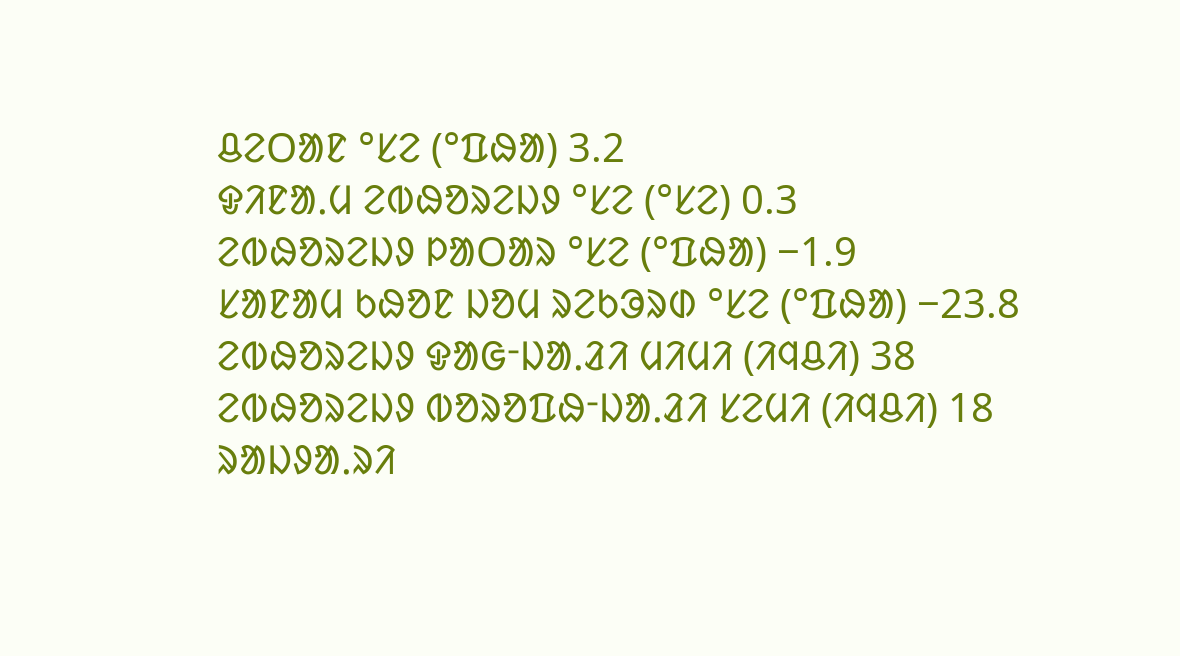ᱪᱮᱛᱟᱱ °ᱥᱮ (°ᱯᱷᱟ) 3.2
ᱫᱤᱱᱟᱹᱢ ᱮᱵᱷᱚᱨᱮᱡᱽ °ᱥᱮ (°ᱥᱮ) 0.3
ᱮᱵᱷᱚᱨᱮᱡᱽ ᱞᱟᱛᱟᱨ °ᱥᱮ (°ᱯᱷᱟ) −1.9
ᱥᱟᱱᱟᱢ ᱠᱷᱚᱱ ᱡᱚᱢ ᱨᱮᱠᱳᱨᱰ °ᱥᱮ (°ᱯᱷᱟ) −23.8
ᱮᱵᱷᱚᱨᱮᱡᱽ ᱫᱟᱜᱼᱡᱟᱹᱲᱤ ᱢᱤᱢᱤ (ᱤᱧᱪᱤ) 38
ᱮᱵᱷᱚᱨᱮᱡᱽ ᱵᱚᱨᱚᱯᱷᱼᱡᱟᱹᱲᱤ ᱥᱮᱢᱤ (ᱤᱧᱪᱤ) 18
ᱨᱟᱡᱽᱟᱹᱨᱤ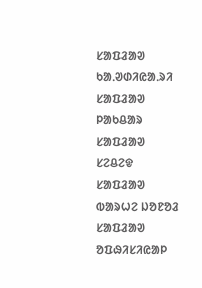ᱥᱟᱯᱲᱟᱣ
ᱠᱟᱹᱣᱰᱤᱭᱟᱹᱨᱤ
ᱥᱟᱯᱲᱟᱣ
ᱞᱟᱠᱪᱟᱨ
ᱥᱟᱯᱲᱟᱣ
ᱥᱮᱪᱮᱫ
ᱥᱟᱯᱲᱟᱣ
ᱵᱟᱨᱦᱮ ᱡᱚᱱᱚᱲ
ᱥᱟᱯᱲᱟᱣ
ᱚᱯᱷᱤᱥᱤᱭᱟᱞ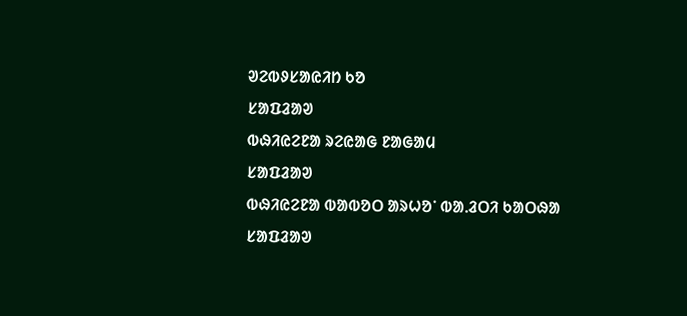ᱣᱮᱵᱽᱥᱟᱭᱤᱴ ᱠᱚ
ᱥᱟᱯᱲᱟᱣ
ᱵᱷᱤᱭᱮᱱᱟ ᱨᱮᱭᱟᱜ ᱱᱟᱜᱟᱢ
ᱥᱟᱯᱲᱟᱣ
ᱵᱷᱤᱭᱮᱱᱟ ᱵᱟᱵᱚᱛ ᱟᱨᱦᱚᱸ ᱵᱟᱹᱲᱛᱤ ᱠᱟᱛᱷᱟ
ᱥᱟᱯᱲᱟᱣ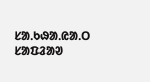ᱥᱟᱹᱠᱷᱟᱹᱭᱟᱹᱛ
ᱥᱟᱯᱲᱟᱣ